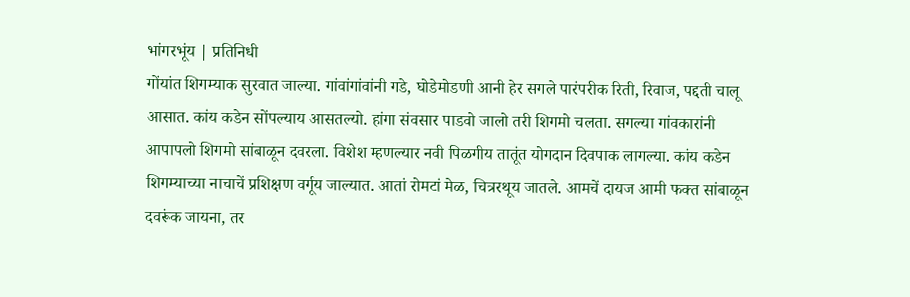भांगरभूंय | प्रतिनिधी
गोंयांत शिगम्याक सुरवात जाल्या. गांवांगांवांनी गडे, घोडेमोडणी आनी हेर सगले पारंपरीक रिती, रिवाज, पद्दती चालू आसात. कांय कडेन सोंपल्याय आसतल्यो. हांगा संवसार पाडवो जालो तरी शिगमो चलता. सगल्या गांवकारांनी आपापलो शिगमो सांबाळून दवरला. विशेश म्हणल्यार नवी पिळगीय तातूंत योगदान दिवपाक लागल्या. कांय कडेन शिगम्याच्या नाचाचें प्रशिक्षण वर्गूय जाल्यात. आतां रोमटां मेळ, चित्ररथूय जातले. आमचें दायज आमी फक्त सांबाळून दवरूंक जायना, तर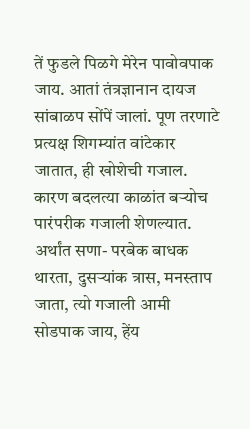तें फुडले पिळगे मेरेन पावोवपाक जाय. आतां तंत्रज्ञानान दायज सांबाळप सोंपें जालां. पूण तरणाटे प्रत्यक्ष शिगम्यांत वांटेकार जातात, ही खोशेची गजाल. कारण बदलत्या काळांत बऱ्योच पारंपरीक गजाली शेणल्यात. अर्थांत सणा- परबेक बाधक थारता, दुसऱ्यांक त्रास, मनस्ताप जाता, त्यो गजाली आमी सोडपाक जाय, हेंय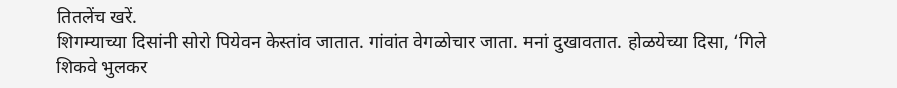तितलेंच खरें.
शिगम्याच्या दिसांनी सोरो पियेवन केस्तांव जातात. गांवांत वेगळोचार जाता. मनां दुखावतात. होळयेच्या दिसा, ‘गिले शिकवे भुलकर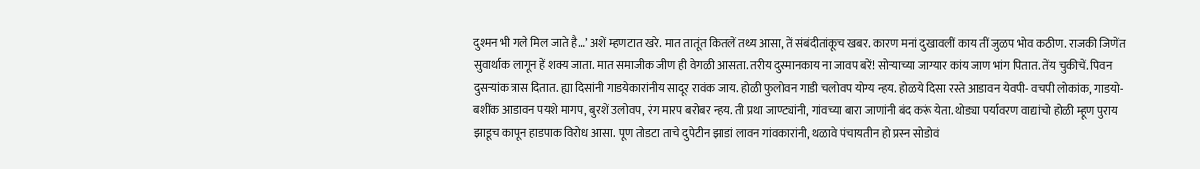दुश्मन भी गले मिल जाते है…’ अशें म्हणटात खरे. मात तातूंत कितलें तथ्य आसा, तें संबंदीतांकूच खबर. कारण मनां दुखावलीं काय तीं जुळप भोव कठीण. राजकी जिणेंत सुवार्थाक लागून हें शक्य जाता. मात समाजीक जीण ही वेगळी आसता. तरीय दुस्मानकाय ना जावप बरें! सोऱ्याच्या जाग्यार कांय जाण भांग पितात. तेंय चुकीचें. पिवन दुसऱ्यांक त्रास दितात. ह्या दिसांनी गाडयेकारांनीय सादूर रावंक जाय. होळी फुलोवन गाडी चलोवप योग्य न्हय. होळये दिसा रस्ते आडावन येवपी- वचपी लोकांक, गाडयो- बशींक आडावन पयशे मागप, बुरशें उलोवप, रंग मारप बरोबर न्हय. ती प्रथा जाण्ट्यांनी, गांवच्या बारा जाणांनी बंद करूं येता. थोड्या पर्यावरण वाद्यांचो होळी म्हूण पुराय झाडूच कापून हाडपाक विरोध आसा. पूण तोडटा ताचे दुपेटीन झाडां लावन गांवकारांनी, थळावे पंचायतीन हो प्रस्न सोडोवं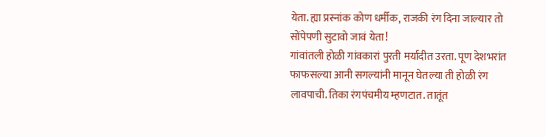येता. ह्या प्रस्नांक कोण धर्मीक, राजकी रंग दिना जाल्यार तो सोंपेपणी सुटावो जावं येता!
गांवांतली होळी गांवकारां पुरती मर्यादीत उरता. पूण देशभरांत फाफसल्या आनी सगल्यांनी मानून घेतल्या ती होळी रंग लावपाची. तिका रंगपंचमीय म्हणटात. तातूंत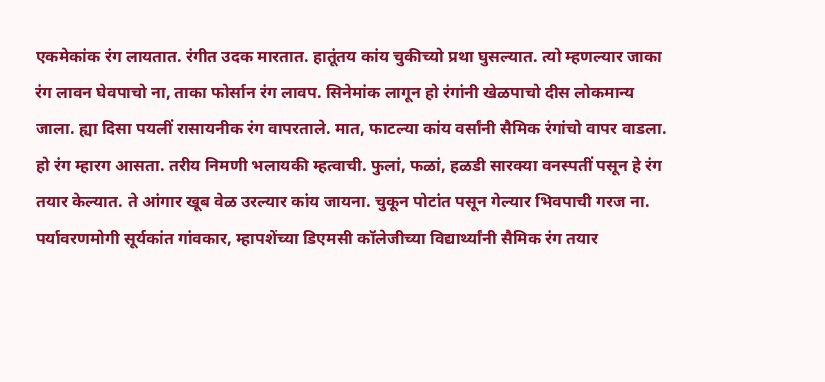एकमेकांक रंग लायतात. रंगीत उदक मारतात. हातूंतय कांय चुकीच्यो प्रथा घुसल्यात. त्यो म्हणल्यार जाका रंग लावन घेवपाचो ना, ताका फोर्सान रंग लावप. सिनेमांक लागून हो रंगांनी खेळपाचो दीस लोकमान्य जाला. ह्या दिसा पयलीं रासायनीक रंग वापरताले. मात, फाटल्या कांय वर्सांनी सैमिक रंगांचो वापर वाडला. हो रंग म्हारग आसता. तरीय निमणी भलायकी म्हत्वाची. फुलां, फळां, हळडी सारक्या वनस्पतीं पसून हे रंग तयार केल्यात. ते आंगार खूब वेळ उरल्यार कांय जायना. चुकून पोटांत पसून गेल्यार भिवपाची गरज ना. पर्यावरणमोगी सूर्यकांत गांवकार, म्हापशेंच्या डिएमसी कॉलेजीच्या विद्यार्थ्यांनी सैमिक रंग तयार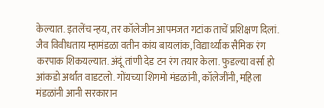केल्यात. इतलेंच न्हय, तर कॉलेजीन आपमजत गटांक ताचें प्रशिक्षण दिलां. जैव विवीधताय म्हामंडळा वतीन कांय बायलांक, विद्यार्थ्यांक सैमिक रंग करपाक शिकयल्यात. अंदूं तांणी देड टन रंग तयार केला. फुडल्या वर्सा हो आंकडो अर्थांत वाडटलो. गोंयच्या शिगमो मंडळांनी, कॉलेजींनी, महिला मंडळांनी आनी सरकारान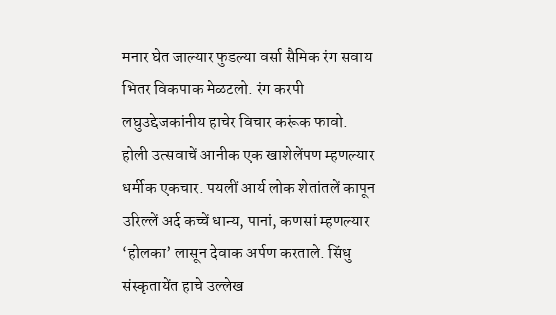मनार घेत जाल्यार फुडल्या वर्सा सैमिक रंग सवाय भितर विकपाक मेळटलो. रंग करपी लघुउद्देजकांनीय हाचेर विचार करूंक फावो.
होली उत्सवाचें आनीक एक खाशेलेंपण म्हणल्यार धर्मीक एकचार. पयलीं आर्य लोक शेतांतलें कापून उरिल्लें अर्द कच्चें धान्य, पानां, कणसां म्हणल्यार ‘होलका’ लासून देवाक अर्पण करताले. सिंधु संस्कृतायेंत हाचे उल्लेख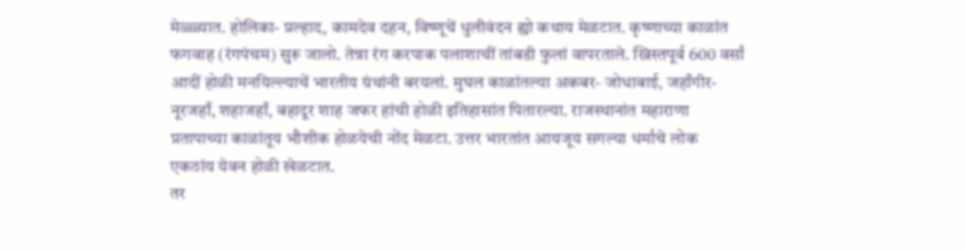मेळ्ळ्यात. होलिका- प्रल्हाद, कामदेव दहन, विष्णूचें धुलीवंदन ह्यो कथाय मेळटात. कृष्णाच्या काळांत फगवाह (रंगपंचम) सुरू जालो. तेन्ना रंग करपाक पलाशाचीं तांबडी फुलां वापरताले. ख्रिस्तपूर्व 600 वर्सां आदीं होळी मनयिल्ल्याचें भारतीय ग्रंथांनी बरयलां. मुघल काळांतल्या अकबर- जोधाबाई, जहाँगीर- नूरजहाँ, शहाजहाँ, बहादूर शाह जफर हांची होळी इतिहासांत पितारल्या. राजस्थानांत महाराणा प्रतापाच्या काळांतूय भौशीक होळयेची नोंद मेळटा. उत्तर भारतांत आयजूय सगल्या धर्माचे लोक एकठांय येवन होळी खेळटात.
तर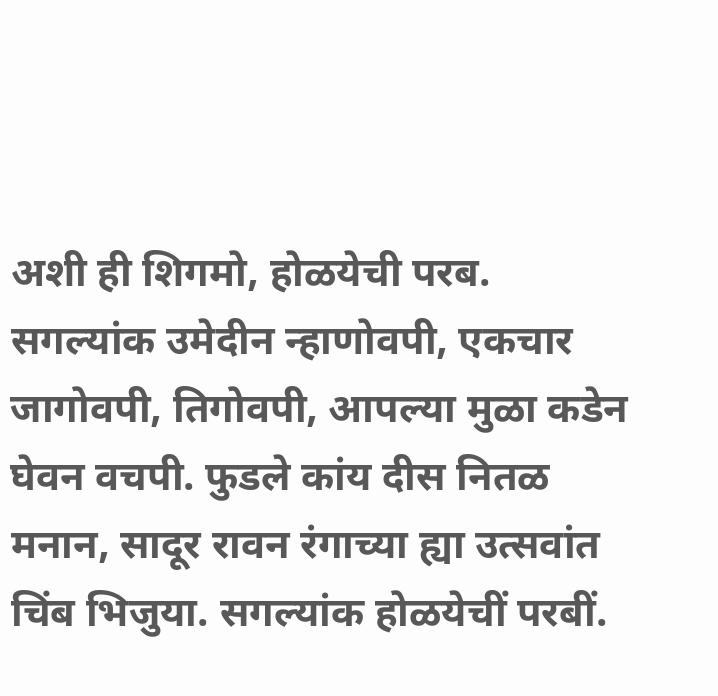अशी ही शिगमो, होळयेची परब. सगल्यांक उमेदीन न्हाणोवपी, एकचार जागोवपी, तिगोवपी, आपल्या मुळा कडेन घेवन वचपी. फुडले कांय दीस नितळ मनान, सादूर रावन रंगाच्या ह्या उत्सवांत चिंब भिजुया. सगल्यांक होळयेचीं परबीं.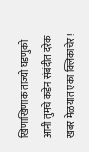खिणाखिणाक ताज्यो घडणुको आनी तुमचे कडेन संबंदीत दरेक खबर मेळयात एका क्लिकाचेर!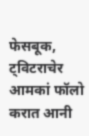फेसबूक, ट्विटराचेर आमकां फॉलो करात आनी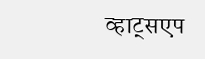व्हाट्सएप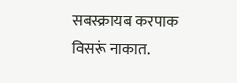सबस्क्रायब करपाक विसरूं नाकात.